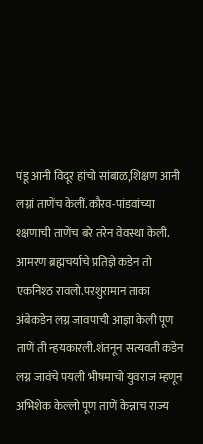पंडू आनी विदूर हांचो सांबाळ,शिक्षण आनी लग्नां ताणेंच केलीं.कौरव-पांडवांच्या श्क्षणाची ताणेंच बरे तरेन वेवस्था केली.
आमरण ब्रह्मचर्याचे प्रतिज्ञे कडेन तो एकनिश्ठ रावलो.परशुरामान ताका अंबेकडेन लग्न जावपाची आज्ञा केली पूण ताणें ती न्हयकारली.शंतनून सत्यवती कडेन लग्न जावंचे पयली भीषमाचो युवराज म्हणून अभिशेक केल्लो पूण ताणें केन्नाच राज्य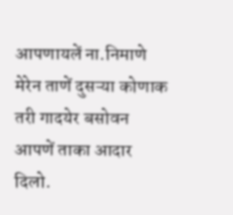आपणायलें ना.निमाणे मेरेन ताणें दुसऱ्या कोणाक तरी गादयेर बसोवन आपणें ताका आदार दिलो.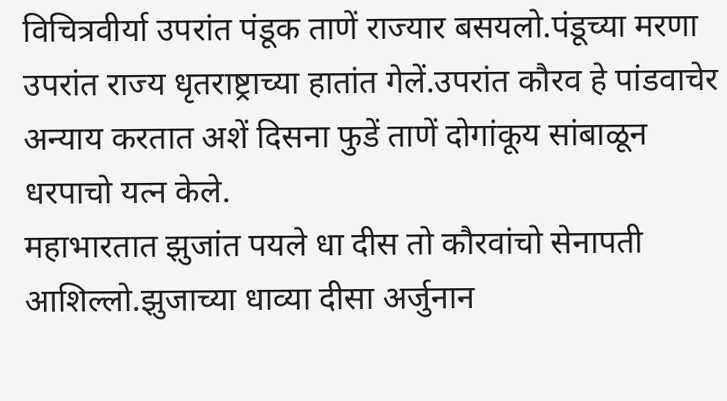विचित्रवीर्या उपरांत पंडूक ताणें राज्यार बसयलो.पंडूच्या मरणा उपरांत राज्य धृतराष्ट्राच्या हातांत गेलें.उपरांत कौरव हे पांडवाचेर अन्याय करतात अशें दिसना फुडें ताणें दोगांकूय सांबाळून धरपाचो यत्न केले.
महाभारतात झुजांत पयले धा दीस तो कौरवांचो सेनापती आशिल्लो.झुजाच्या धाव्या दीसा अर्जुनान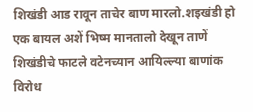शिखंडी आड रावून ताचेर बाण मारलो.शइखंडी हो एक बायल अशें भिष्म मानतालो देखून ताणें शिखंडीचे फाटले वटेनच्यान आयिल्ल्या बाणांक विरोध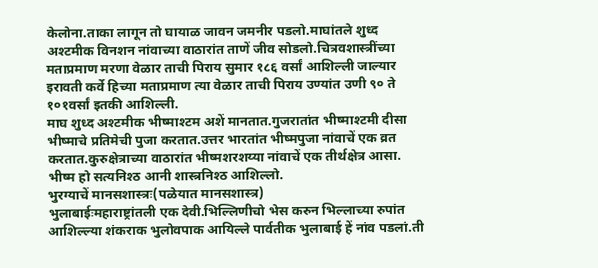केलोना.ताका लागून तो घायाळ जावन जमनीर पडलो.माघांतले शुध्द अश्टमीक विनशन नांवाच्या वाठारांत ताणें जीव सोडलो.चित्रवशास्त्रींच्या मताप्रमाण मरणा वेळार ताची पिराय सुमार १८६ वर्सां आशिल्ली जाल्यार इरावती कर्वे हिच्या मताप्रमाण त्या वेळार ताची पिराय उण्यांत उणी ९० ते १०१वर्सां इतकी आशिल्ली.
माघ शुध्द अश्टमीक भीष्माश्टम अशें मानतात.गुजरातांत भीष्माश्टमी दीसा भीष्माचे प्रतिमेची पुजा करतात.उत्तर भारतांत भीष्मपुजा नांवाचें एक व्रत करतात.कुरुक्षेत्राच्या वाठारांत भीष्मशरशय्या नांवाचें एक तीर्थक्षेत्र आसा. भीष्म हो सत्यनिश्ठ आनी शास्त्रनिश्ठ आशिल्लो.
भुरग्याचें मानसशास्त्रः(पळेयात मानसशास्त्र)
भुलाबाईःमहाराष्ट्रांतली एक देवी.भिल्लिणीचो भेस करुन भिल्लाच्या रुपांत आशिल्ल्या शंकराक भुलोवपाक आयिल्ले पार्वतीक भुलाबाई हें नांव पडलां.ती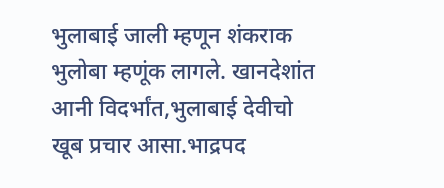भुलाबाई जाली म्हणून शंकराक भुलोबा म्हणूंक लागले. खानदेशांत आनी विदर्भांत,भुलाबाई देवीचो खूब प्रचार आसा.भाद्रपद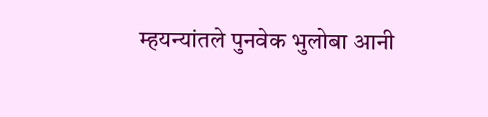म्हयन्यांतले पुनवेक भुलोबा आनी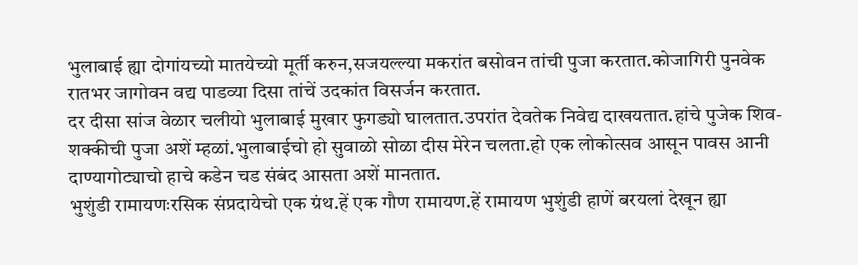भुलाबाई ह्या दोगांयच्यो मातयेच्यो मूर्ती करुन,सजयल्ल्या मकरांत बसोवन तांची पुजा करतात.कोजागिरी पुनवेक रातभर जागोवन वद्य पाडव्या दिसा तांचें उदकांत विसर्जन करतात.
दर दीसा सांज वेळार चलीयो भुलाबाई मुखार फुगड्यो घालतात.उपरांत देवतेक निवेद्य दाखयतात.हांचे पुजेक शिव-शक्कीची पुजा अशें म्हळां.भुलाबाईचो हो सुवाळो सोळा दीस मेरेन चलता.हो एक लोकोत्सव आसून पावस आनी दाण्यागोट्याचो हाचे कडेन चड संबंद आसता अशें मानतात.
भुशुंडी रामायणःरसिक संप्रदायेचो एक ग्रंथ.हें एक गौण रामायण.हें रामायण भुशुंडी हाणें बरयलां देखून ह्या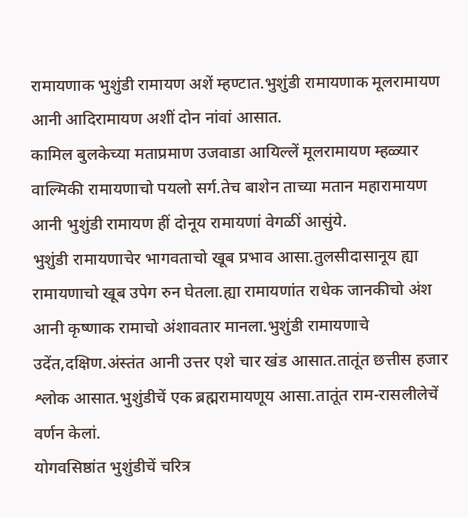रामायणाक भुशुंडी रामायण अशें म्हण्टात.भुशुंडी रामायणाक मूलरामायण आनी आदिरामायण अशीं दोन नांवां आसात.
कामिल बुलकेच्या मताप्रमाण उजवाडा आयिल्लें मूलरामायण म्हळ्यार वाल्मिकी रामायणाचो पयलो सर्ग.तेच बाशेन ताच्या मतान महारामायण आनी भुशुंडी रामायण हीं दोनूय रामायणां वेगळीं आसुंये.
भुशुंडी रामायणाचेर भागवताचो खूब प्रभाव आसा.तुलसीदासानूय ह्या रामायणाचो खूब उपेग रुन घेतला.ह्या रामायणांत राधेक जानकीचो अंश आनी कृष्णाक रामाचो अंशावतार मानला.भुशुंडी रामायणाचे उदेंत,दक्षिण.अंस्तंत आनी उत्तर एशे चार खंड आसात.तातूंत छत्तीस हजार श्लोक आसात.भुशुंडीचें एक ब्रह्मरामायणूय आसा.तातूंत राम-रासलीलेचें वर्णन केलां.
योगवसिष्ठांत भुशुंडीचें चरित्र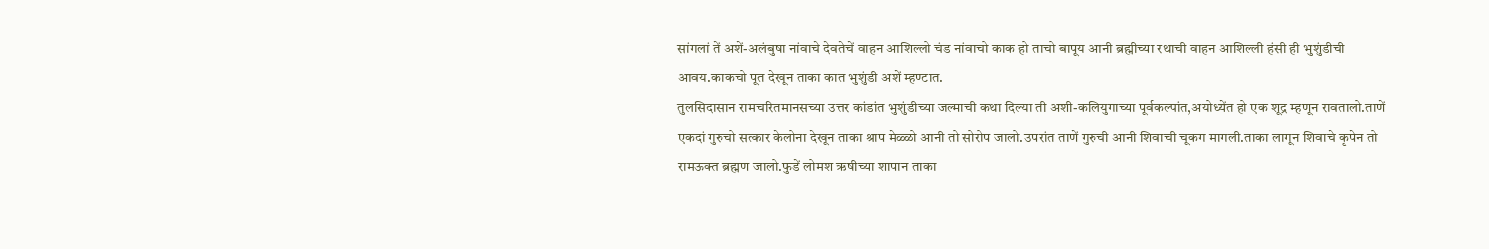सांगलां तें अशें-अलंबुषा नांवाचे देवतेचें वाहन आशिल्लो चंड नांवाचो काक हो ताचो बापूय आनी ब्रह्मीच्या रथाची वाहन आशिल्ली हंसी ही भुशुंडीची आवय.काकचो पूत देखून ताका कात भुशुंडी अशें म्हण्टात.
तुलसिदासान रामचरितमानसच्या उत्तर कांडांत भुशुंडीच्या जल्माची कथा दिल्या ती अशी-कलियुगाच्या पूर्वकल्पांत,अयोध्येंत हो एक शूद्र म्हणून रावतालो.ताणें एकदां गुरुचो सत्कार केलोना देखून ताका श्राप मेळ्ळो आनी तो सोरोप जालो.उपरांत ताणें गुरुची आनी शिवाची चूकग मागली.ताका लागून शिवाचे कृपेन तो रामऊक्त ब्रह्मण जालो.फुडें लोमश ऋषीच्या शापान ताका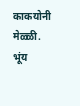काकयोनी मेळ्ळी.
भूंय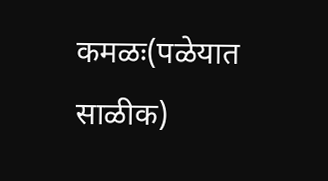कमळः(पळेयात साळीक)